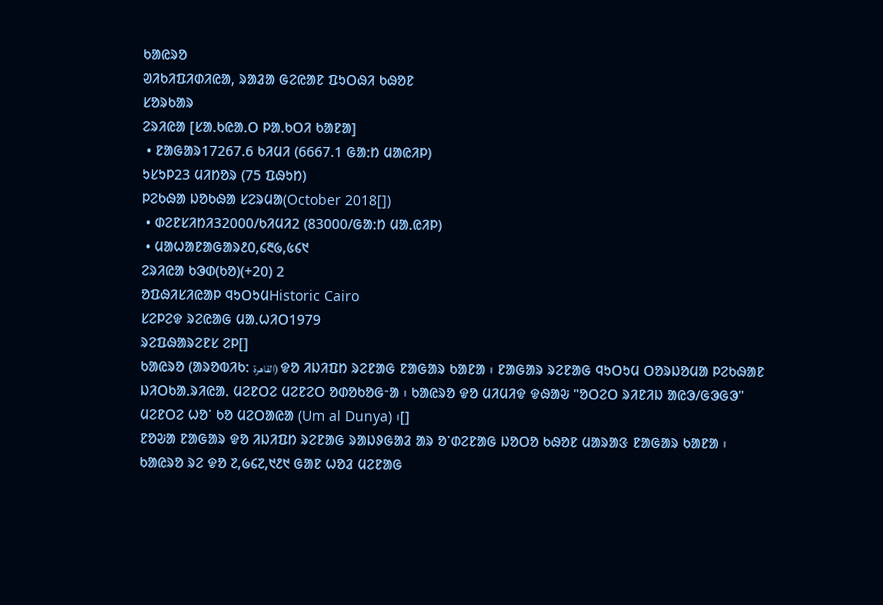ᱠᱟᱭᱨᱚ
ᱣᱤᱠᱤᱯᱤᱰᱤᱭᱟ, ᱨᱟᱲᱟ ᱜᱮᱭᱟᱱ ᱯᱩᱛᱷᱤ ᱠᱷᱚᱱ
ᱥᱚᱨᱠᱟᱨ
ᱮᱨᱤᱭᱟ [ᱥᱟᱹᱠᱭᱟᱹᱛ ᱞᱟᱹᱠᱛᱤ ᱠᱟᱱᱟ]
 • ᱱᱟᱜᱟᱨ17267.6 ᱠᱤᱢᱤ (6667.1 ᱜᱟᱺᱴ ᱢᱟᱭᱤᱞ)
ᱩᱥᱩᱞ23 ᱢᱤᱴᱚᱨ (75 ᱯᱷᱩᱴ)
ᱞᱮᱠᱷᱟ ᱡᱚᱠᱷᱟ ᱥᱮᱨᱢᱟ(October 2018[])
 • ᱰᱮᱱᱥᱤᱴᱤ32000/ᱠᱤᱢᱤ2 (83000/ᱜᱟᱺᱴ ᱢᱟᱹᱭᱤᱞ)
 • ᱢᱟᱦᱟᱱᱟᱜᱟᱨ᱒᱐,᱔᱓᱙,᱕᱔᱑
ᱮᱨᱤᱭᱟ ᱠᱳᱰ(ᱠᱚ)(+20) 2
ᱚᱯᱷᱤᱥᱤᱭᱟᱞ ᱧᱩᱛᱩᱢHistoric Cairo
ᱥᱮᱞᱮᱫ ᱨᱮᱭᱟᱜ ᱢᱟᱹᱦᱤᱛ1979
ᱨᱮᱯᱷᱟᱨᱮᱱᱥ ᱮᱞ[]
ᱠᱟᱭᱨᱚ (ᱟᱨᱚᱵᱤᱠ: القاهرة) ᱫᱚ ᱤᱡᱤᱯᱴ ᱨᱮᱱᱟᱜ ᱱᱟᱜᱟᱨ ᱠᱟᱱᱟ ᱾ ᱱᱟᱜᱟᱨ ᱨᱮᱱᱟᱜ ᱧᱩᱛᱩᱢ ᱛᱚᱨᱡᱚᱢᱟ ᱞᱮᱠᱷᱟᱱ ᱡᱤᱛᱠᱟᱹᱨᱤᱭᱟᱹ ᱢᱮᱱᱛᱮ ᱢᱮᱱᱮᱛ ᱚᱰᱚᱠᱚᱜᱼᱟ ᱾ ᱠᱟᱭᱨᱚ ᱫᱚ ᱢᱤᱢᱤᱫ ᱫᱷᱟᱶ "ᱚᱛᱮᱛ ᱨᱤᱱᱤᱡ ᱟᱭᱳ/ᱜᱳᱜᱳ" ᱢᱮᱱᱛᱮ ᱦᱚᱸ ᱠᱚ ᱢᱮᱛᱟᱭᱟ (Um al Dunya) ᱾[]
ᱱᱚᱶᱟ ᱱᱟᱜᱟᱨ ᱫᱚ ᱤᱡᱤᱯᱴ ᱨᱮᱱᱟᱜ ᱨᱟᱡᱽᱜᱟᱲ ᱟᱨ ᱚᱸᱰᱮᱱᱟᱜ ᱡᱚᱛᱚ ᱠᱷᱚᱱ ᱢᱟᱨᱟᱝ ᱱᱟᱜᱟᱨ ᱠᱟᱱᱟ ᱾
ᱠᱟᱭᱨᱚ ᱨᱮ ᱫᱚ ᱗,᱙᱔᱗,᱑᱒᱑ ᱜᱟᱱ ᱦᱚᱲ ᱢᱮᱱᱟᱜ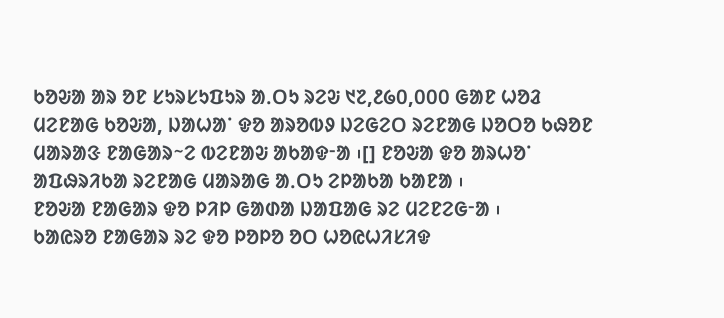ᱠᱚᱶᱟ ᱟᱨ ᱚᱱ ᱥᱩᱨᱥᱩᱯᱩᱨ ᱟᱹᱛᱩ ᱨᱮᱶ ᱑᱗,᱒᱙᱐,᱐᱐᱐ ᱜᱟᱱ ᱦᱚᱲ ᱢᱮᱱᱟᱜ ᱠᱚᱶᱟ, ᱡᱟᱦᱟᱸ ᱫᱚ ᱟᱨᱚᱵᱽ ᱡᱮᱜᱮᱛ ᱨᱮᱱᱟᱜ ᱡᱚᱛᱚ ᱠᱷᱚᱱ ᱢᱟᱨᱟᱝ ᱱᱟᱜᱟᱨᱻᱮ ᱵᱮᱱᱟᱶ ᱟᱠᱟᱫᱼᱟ ᱾[] ᱱᱚᱶᱟ ᱫᱚ ᱟᱨᱦᱚᱸ ᱟᱯᱷᱨᱤᱠᱟ ᱨᱮᱱᱟᱜ ᱢᱟᱨᱟᱜ ᱟᱹᱛᱩ ᱮᱞᱟᱠᱟ ᱠᱟᱱᱟ ᱾
ᱱᱚᱶᱟ ᱱᱟᱜᱟᱨ ᱫᱚ ᱞᱤᱞ ᱜᱟᱰᱟ ᱡᱟᱯᱟᱜ ᱨᱮ ᱢᱮᱱᱮᱜᱼᱟ ᱾
ᱠᱟᱭᱨᱚ ᱱᱟᱜᱟᱨ ᱨᱮ ᱫᱚ ᱞᱚᱞᱚ ᱚᱛ ᱦᱚᱭᱦᱤᱥᱤᱫ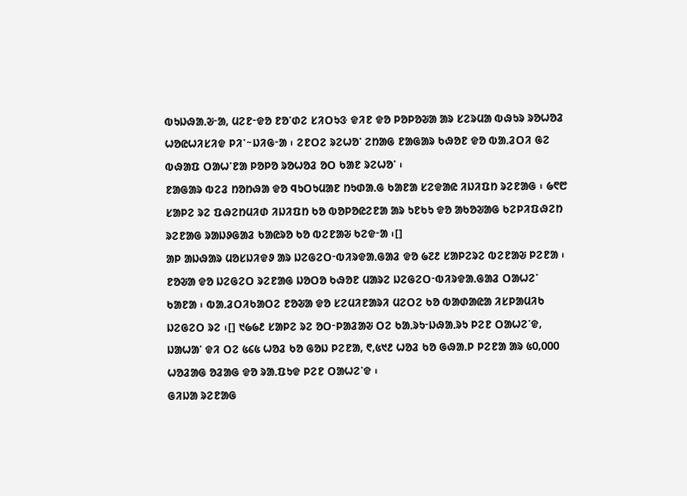ᱵᱩᱡᱷᱟᱹᱶᱼᱟ, ᱢᱮᱱᱼᱫᱚ ᱱᱚᱸᱰᱮ ᱥᱤᱛᱩᱝ ᱫᱤᱱ ᱫᱚ ᱞᱚᱞᱚᱶᱟ ᱟᱨ ᱥᱮᱨᱢᱟ ᱵᱷᱩᱨ ᱨᱚᱦᱚᱲ ᱦᱚᱭᱦᱤᱥᱤᱫ ᱞᱤᱸᱻᱡᱤᱜᱼᱟ ᱾ ᱮᱱᱛᱮ ᱨᱮᱦᱚᱸ ᱮᱴᱟᱜ ᱱᱟᱜᱟᱨ ᱠᱷᱚᱱ ᱫᱚ ᱵᱟᱹᱲᱛᱤ ᱜᱮ ᱵᱷᱟᱯ ᱛᱟᱦᱸᱱᱟ ᱞᱚᱞᱚ ᱨᱚᱦᱚᱲ ᱚᱛ ᱠᱟᱱ ᱨᱮᱦᱚᱸ ᱾
ᱱᱟᱜᱟᱨ ᱵᱮᱲ ᱴᱚᱴᱷᱟ ᱫᱚ ᱧᱩᱛᱩᱢᱟᱱ ᱴᱩᱰᱟᱹᱜ ᱠᱟᱱᱟ ᱥᱮᱫᱟᱭ ᱤᱡᱤᱯᱴ ᱨᱮᱱᱟᱜ ᱾ ᱙᱖᱘ ᱥᱟᱞᱮ ᱨᱮ ᱯᱷᱮᱴᱢᱤᱰ ᱤᱡᱤᱯᱴ ᱠᱚ ᱵᱚᱞᱚᱭᱮᱱᱟ ᱟᱨ ᱩᱱᱠᱩ ᱫᱚ ᱟᱠᱚᱶᱟᱜ ᱠᱮᱞᱤᱯᱷᱮᱴ ᱨᱮᱱᱟᱜ ᱨᱟᱡᱽᱜᱟᱲ ᱠᱟᱭᱨᱚ ᱠᱚ ᱵᱮᱱᱟᱶ ᱠᱮᱫᱼᱟ ᱾[]
ᱟᱞ ᱟᱡᱷᱟᱨ ᱢᱚᱥᱡᱤᱫᱽ ᱟᱨ ᱡᱮᱜᱮᱛᱼᱵᱤᱨᱫᱟᱹᱜᱟᱲ ᱫᱚ ᱙᱗᱒ ᱥᱟᱞᱮᱨᱮ ᱵᱮᱱᱟᱶ ᱞᱮᱱᱟ ᱾ ᱱᱚᱶᱟ ᱫᱚ ᱡᱮᱜᱮᱛ ᱨᱮᱱᱟᱜ ᱡᱚᱛᱚ ᱠᱷᱚᱱ ᱢᱟᱨᱮ ᱡᱮᱜᱮᱛᱼᱵᱤᱨᱫᱟᱹᱜᱟᱲ ᱛᱟᱦᱮᱸ ᱠᱟᱱᱟ ᱾ ᱵᱟᱹᱲᱛᱤᱠᱟᱛᱮ ᱱᱚᱶᱟ ᱫᱚ ᱥᱮᱢᱤᱱᱟᱨᱤ ᱢᱮᱛᱮ ᱠᱚ ᱵᱟᱰᱟᱭᱟ ᱤᱥᱞᱟᱢᱤᱠ ᱡᱮᱜᱮᱛ ᱨᱮ ᱾[] ᱑᱙᱙᱒ ᱥᱟᱞᱮ ᱨᱮ ᱚᱛᱼᱞᱟᱲᱟᱶ ᱛᱮ ᱠᱟᱹᱨᱩᱼᱡᱷᱟᱹᱨᱩ ᱞᱮᱱ ᱛᱟᱦᱮᱸᱫ, ᱡᱟᱦᱟᱸ ᱫᱤ ᱛᱮ ᱕᱔᱕ ᱦᱚᱲ ᱠᱚ ᱜᱚᱡ ᱞᱮᱱᱟ, ᱖,᱕᱑᱒ ᱦᱚᱲ ᱠᱚ ᱜᱷᱟᱹᱞ ᱞᱮᱱᱟ ᱟᱨ ᱕᱐,᱐᱐᱐ ᱦᱚᱲᱟᱜ ᱚᱲᱟᱜ ᱫᱚ ᱨᱟᱹᱯᱩᱫ ᱞᱮᱱ ᱛᱟᱦᱮᱸᱫ ᱾
ᱜᱤᱡᱟ ᱨᱮᱱᱟᱜ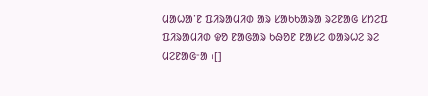ᱢᱟᱦᱟᱸᱱ ᱯᱤᱨᱟᱢᱤᱰ ᱟᱨ ᱥᱟᱠᱠᱟᱨᱟ ᱨᱮᱱᱟᱜ ᱥᱴᱮᱯ ᱯᱤᱨᱟᱢᱤᱰ ᱫᱚ ᱱᱟᱜᱟᱨ ᱠᱷᱚᱱ ᱱᱟᱥᱮ ᱵᱟᱨᱦᱮ ᱨᱮ ᱢᱮᱱᱟᱜᱼᱟ ᱾[]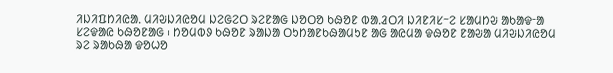ᱤᱡᱤᱯᱴᱤᱭᱟᱹ ᱢᱤᱶᱡᱤᱭᱚᱢ ᱡᱮᱜᱮᱛ ᱨᱮᱱᱟᱜ ᱡᱚᱛᱚ ᱠᱷᱚᱱ ᱵᱟᱹᱲᱛᱤ ᱡᱤᱱᱤᱥᱻᱮ ᱥᱟᱢᱴᱶ ᱟᱠᱟᱫᱼᱟ ᱥᱮᱫᱟᱭ ᱠᱷᱚᱱᱟᱜ ᱾ ᱴᱚᱢᱵᱽ ᱠᱷᱚᱱ ᱨᱟᱡᱟ ᱛᱩᱴᱟᱱᱠᱷᱟᱢᱩᱱ ᱟᱜ ᱟᱭᱢᱟ ᱫᱷᱚᱱ ᱱᱟᱶᱟ ᱢᱤᱶᱡᱤᱭᱚᱢ ᱨᱮ ᱨᱟᱠᱷᱟ ᱫᱚᱦᱚ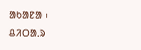ᱟᱠᱟᱱᱟ ᱾
ᱪᱤᱛᱟᱹᱨ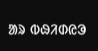ᱟᱨ ᱵᱷᱤᱰᱭᱳ